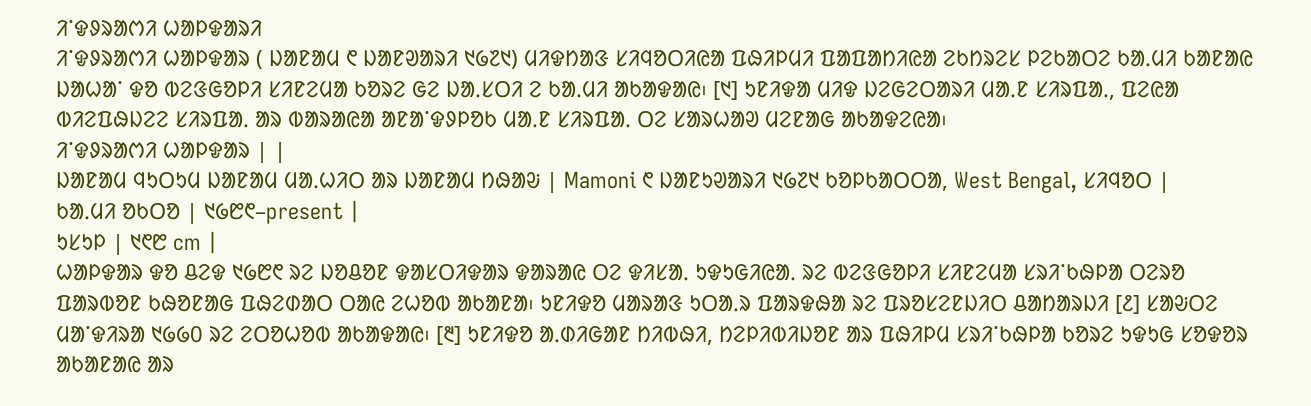ᱤᱸᱫᱽᱨᱟᱬᱤ ᱦᱟᱞᱫᱟᱨᱤ
ᱤᱸᱫᱽᱨᱟᱬᱤ ᱦᱟᱞᱫᱟᱨ ( ᱡᱟᱱᱟᱢ ᱖ ᱡᱟᱱᱣᱟᱨᱤ ᱑᱙᱗᱑) ᱢᱤᱫᱴᱟᱝ ᱥᱤᱧᱚᱛᱤᱭᱟ ᱯᱷᱤᱞᱢᱤ ᱯᱟᱯᱟᱴᱤᱭᱟ ᱮᱠᱴᱨᱮᱥ ᱞᱮᱠᱟᱛᱮ ᱠᱟᱹᱢᱤ ᱠᱟᱱᱟᱭ ᱡᱟᱦᱟᱸ ᱫᱚ ᱵᱮᱝᱜᱚᱞᱤ ᱥᱤᱱᱮᱢᱟ ᱠᱚᱨᱮ ᱜᱮ ᱡᱟᱹᱥᱛᱤ ᱮ ᱠᱟᱹᱢᱤ ᱟᱠᱟᱫᱟᱭ᱾ [᱑] ᱩᱱᱤᱫᱟ ᱢᱤᱫ ᱡᱮᱜᱮᱛᱟᱨᱤ ᱢᱟᱹᱱ ᱥᱤᱨᱯᱟᱹ, ᱯᱮᱭᱟ ᱵᱤᱮᱯᱷᱡᱮᱮ ᱥᱤᱨᱯᱟᱹ ᱟᱨ ᱵᱟᱨᱟᱭᱟ ᱟᱱᱟᱸᱫᱽᱞᱚᱠ ᱢᱟᱹᱱ ᱥᱤᱨᱯᱟᱹ ᱛᱮ ᱥᱟᱨᱦᱟᱣ ᱢᱮᱱᱟᱜ ᱟᱠᱟᱫᱮᱭᱟ᱾
ᱤᱸᱫᱽᱨᱟᱬᱤ ᱦᱟᱞᱫᱟᱨ | |
ᱡᱟᱱᱟᱢ ᱧᱩᱛᱩᱢ ᱡᱟᱱᱟᱢ ᱢᱟᱹᱦᱤᱛ ᱟᱨ ᱡᱟᱱᱟᱢ ᱴᱷᱟᱶ | Mamoni ᱖ ᱡᱟᱱᱩᱣᱟᱨᱤ ᱑᱙᱗᱑ ᱠᱚᱞᱠᱟᱛᱛᱟ, West Bengal, ᱥᱤᱧᱚᱛ |
ᱠᱟᱹᱢᱤ ᱚᱠᱛᱚ | ᱑᱙᱘᱖–present |
ᱩᱥᱩᱞ | ᱑᱖᱘ cm |
ᱦᱟᱞᱫᱟᱨ ᱫᱚ ᱪᱮᱫ ᱑᱙᱘᱖ ᱨᱮ ᱡᱚᱪᱚᱱ ᱫᱟᱥᱛᱤᱫᱟᱨ ᱫᱟᱨᱟᱭ ᱛᱮ ᱫᱤᱥᱟᱹ ᱩᱫᱩᱜᱤᱭᱟᱹ ᱨᱮ ᱵᱮᱝᱜᱚᱞᱤ ᱥᱤᱱᱮᱢᱟ ᱥᱨᱤᱸᱠᱷᱞᱟ ᱛᱮᱨᱚ ᱯᱟᱨᱵᱚᱱ ᱠᱷᱚᱱᱟᱜ ᱯᱷᱮᱰᱟᱛ ᱛᱟᱭ ᱮᱦᱚᱵ ᱟᱠᱟᱱᱟ᱾ ᱩᱱᱤᱫᱚ ᱢᱟᱨᱟᱝ ᱩᱛᱟᱹᱨ ᱯᱟᱨᱫᱷᱟ ᱨᱮ ᱯᱨᱚᱥᱮᱱᱡᱤᱛ ᱪᱟᱴᱟᱨᱡᱤ [᱒] ᱥᱟᱶᱛᱮ ᱢᱟᱸᱫᱤᱨᱟ ᱑᱙᱙᱐ ᱨᱮ ᱮᱛᱚᱦᱚᱵ ᱟᱠᱟᱫᱟᱭ᱾ [᱓] ᱩᱱᱤᱫᱚ ᱟᱹᱰᱤᱜᱟᱱ ᱴᱤᱵᱷᱤ, ᱴᱮᱞᱤᱵᱤᱡᱚᱱ ᱟᱨ ᱯᱷᱤᱞᱢ ᱥᱨᱤᱸᱠᱷᱞᱟ ᱠᱚᱨᱮ ᱩᱫᱩᱜ ᱥᱚᱫᱚᱨ ᱟᱠᱟᱱᱟᱭ ᱟᱨ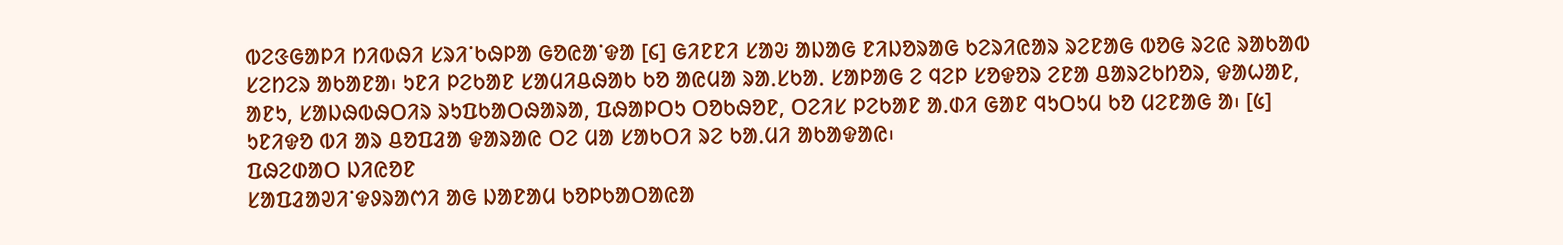ᱵᱮᱝᱜᱟᱞᱤ ᱴᱤᱵᱷᱤ ᱥᱨᱤᱸᱠᱷᱞᱟ ᱜᱚᱭᱟᱸᱫᱟ [᱔] ᱜᱤᱱᱱᱤ ᱥᱟᱶ ᱟᱡᱟᱜ ᱱᱤᱡᱚᱨᱟᱜ ᱠᱮᱨᱤᱭᱟᱨ ᱨᱮᱱᱟᱜ ᱵᱚᱜ ᱨᱮᱭ ᱨᱟᱠᱟᱵ ᱥᱮᱴᱮᱨ ᱟᱠᱟᱱᱟ᱾ ᱩᱱᱤ ᱞᱮᱠᱟᱱ ᱥᱟᱢᱤᱪᱷᱟᱠ ᱠᱚ ᱟᱭᱢᱟ ᱨᱟᱹᱥᱠᱟᱹ ᱥᱟᱞᱟᱜ ᱮ ᱧᱮᱞ ᱥᱚᱫᱚᱨ ᱮᱱᱟ ᱪᱟᱨᱮᱠᱴᱚᱨ, ᱫᱟᱦᱟᱱ, ᱟᱱᱩ, ᱥᱟᱡᱷᱵᱷᱛᱤᱨ ᱨᱩᱯᱠᱟᱛᱷᱟᱨᱟ, ᱯᱷᱟᱞᱛᱩ ᱛᱚᱠᱷᱚᱱ, ᱛᱮᱤᱥ ᱞᱮᱠᱟᱱ ᱟᱹᱰᱤ ᱜᱟᱱ ᱧᱩᱛᱩᱢ ᱠᱚ ᱢᱮᱱᱟᱜ ᱟ᱾ [᱕] ᱩᱱᱤᱫᱚ ᱵᱤ ᱟᱨ ᱪᱚᱯᱲᱟ ᱫᱟᱨᱟᱭ ᱛᱮ ᱢᱟ ᱥᱟᱠᱛᱤ ᱨᱮ ᱠᱟᱹᱢᱤ ᱟᱠᱟᱫᱟᱭ᱾
ᱯᱷᱮᱰᱟᱛ ᱡᱤᱭᱚᱱ
ᱥᱟᱯᱲᱟᱣᱤᱸᱫᱽᱨᱟᱬᱤ ᱟᱜ ᱡᱟᱱᱟᱢ ᱠᱚᱞᱠᱟᱛᱟᱭᱟ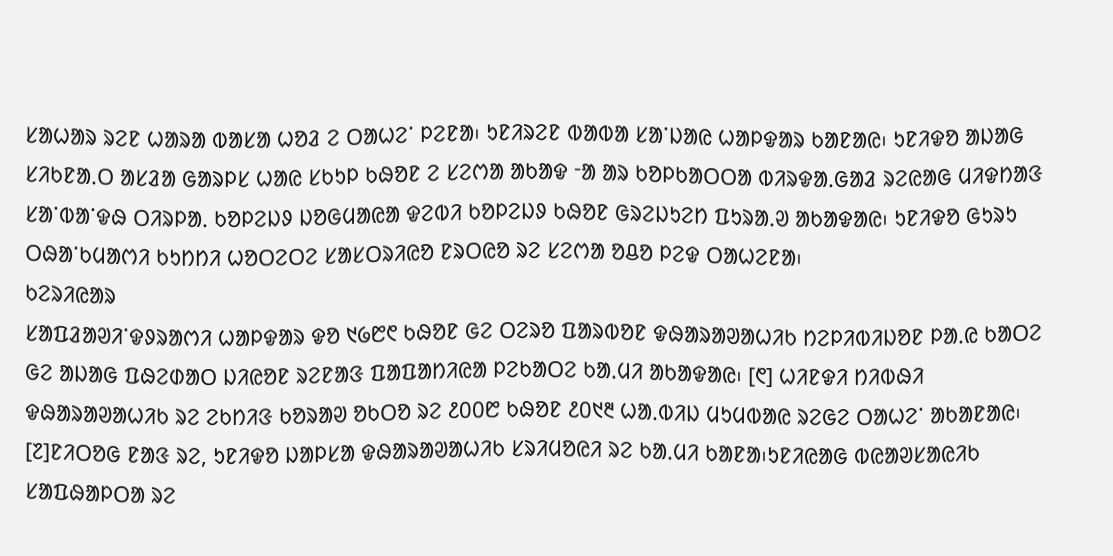ᱥᱟᱦᱟᱨ ᱨᱮᱱ ᱦᱟᱨᱟ ᱵᱟᱥᱟ ᱦᱚᱲ ᱮ ᱛᱟᱦᱮᱸ ᱞᱮᱱᱟ᱾ ᱩᱱᱤᱨᱮᱱ ᱵᱟᱵᱟ ᱥᱟᱸᱡᱟᱭ ᱦᱟᱞᱫᱟᱨ ᱠᱟᱱᱟᱭ᱾ ᱩᱱᱤᱫᱚ ᱟᱡᱟᱜ ᱥᱤᱠᱱᱟᱹᱛ ᱟᱥᱲᱟ ᱜᱟᱨᱞᱥ ᱦᱟᱭ ᱥᱠᱩᱞ ᱠᱷᱚᱱ ᱮ ᱥᱮᱬᱟ ᱟᱠᱟᱫ ᱼᱟ ᱟᱨ ᱠᱚᱞᱠᱟᱛᱛᱟ ᱵᱤᱨᱫᱟᱹᱜᱟᱲ ᱨᱮᱭᱟᱜ ᱢᱤᱫᱴᱟᱝ ᱥᱟᱸᱵᱟᱸᱫᱷ ᱛᱤᱨᱞᱟᱹ ᱠᱚᱞᱮᱡᱽ ᱡᱚᱜᱢᱟᱭᱟ ᱫᱮᱵᱤ ᱠᱚᱞᱮᱡᱽ ᱠᱷᱚᱱ ᱜᱨᱮᱡᱩᱮᱴ ᱯᱩᱨᱟᱹᱣ ᱟᱠᱟᱫᱟᱭ᱾ ᱩᱱᱤᱫᱚ ᱜᱩᱨᱩ ᱛᱷᱟᱸᱠᱢᱟᱬᱤ ᱠᱩᱴᱴᱤ ᱦᱚᱛᱮᱛᱮ ᱥᱟᱥᱛᱨᱤᱭᱚ ᱱᱨᱛᱭᱚ ᱨᱮ ᱥᱮᱬᱟ ᱚᱪᱚ ᱞᱮᱫ ᱛᱟᱦᱮᱱᱟ᱾
ᱠᱮᱨᱤᱭᱟᱨ
ᱥᱟᱯᱲᱟᱣᱤᱸᱫᱽᱨᱟᱬᱤ ᱦᱟᱞᱫᱟᱨ ᱫᱚ ᱑᱙᱘᱖ ᱠᱷᱚᱱ ᱜᱮ ᱛᱮᱨᱚ ᱯᱟᱨᱵᱚᱱ ᱫᱷᱟᱨᱟᱣᱟᱦᱤᱠ ᱴᱮᱞᱤᱵᱤᱡᱚᱱ ᱞᱟᱹᱭ ᱠᱟᱛᱮ ᱜᱮ ᱟᱡᱟᱜ ᱯᱷᱮᱰᱟᱛ ᱡᱤᱭᱚᱱ ᱨᱮᱱᱟᱝ ᱯᱟᱯᱟᱴᱤᱭᱟ ᱞᱮᱠᱟᱛᱮ ᱠᱟᱹᱢᱤ ᱟᱠᱟᱫᱟᱭ᱾ [᱖] ᱦᱤᱱᱫᱤ ᱴᱤᱵᱷᱤ ᱫᱷᱟᱨᱟᱣᱟᱦᱤᱠ ᱨᱮ ᱮᱠᱴᱤᱝ ᱠᱚᱨᱟᱣ ᱚᱠᱛᱚ ᱨᱮ ᱒᱐᱐᱘ ᱠᱷᱚᱱ ᱒᱐᱑᱓ ᱦᱟᱹᱵᱤᱡ ᱢᱩᱢᱵᱟᱭ ᱨᱮᱜᱮ ᱛᱟᱦᱮᱸ ᱟᱠᱟᱱᱟᱭ᱾ [᱗]ᱱᱤᱛᱚᱜ ᱱᱟᱝ ᱨᱮ, ᱩᱱᱤᱫᱚ ᱡᱟᱞᱥᱟ ᱫᱷᱟᱨᱟᱣᱟᱦᱤᱠ ᱥᱨᱤᱢᱚᱭᱤ ᱨᱮ ᱠᱟᱹᱢᱤ ᱠᱟᱱᱟ᱾ᱩᱱᱤᱭᱟᱜ ᱵᱭᱟᱣᱥᱟᱭᱤᱠ ᱥᱟᱯᱷᱟᱞᱛᱟ ᱨᱮ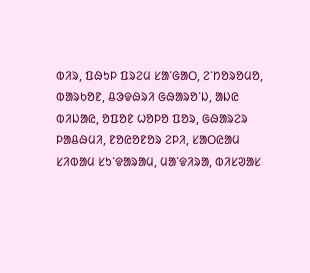ᱵᱤᱨ, ᱯᱷᱩᱞ ᱯᱨᱮᱢ ᱥᱟᱸᱜᱟᱛ, ᱮᱸᱴᱚᱨᱚᱢᱚ, ᱵᱟᱨᱠᱚᱱ, ᱪᱳᱫᱷᱨᱤ ᱜᱷᱟᱨᱚᱸᱡ, ᱟᱡᱭ ᱵᱤᱡᱟᱭ, ᱚᱯᱚᱱ ᱦᱚᱞᱚ ᱯᱚᱨ, ᱜᱷᱟᱨᱮᱨ ᱞᱟᱪᱷᱢᱤ, ᱱᱚᱭᱚᱱᱚᱨ ᱮᱞᱤ, ᱥᱟᱛᱭᱟᱢ ᱥᱤᱵᱟᱢ ᱥᱩᱸᱫᱟᱨᱟᱢ, ᱢᱟᱸᱫᱤᱨᱟ, ᱵᱤᱥᱣᱟᱥ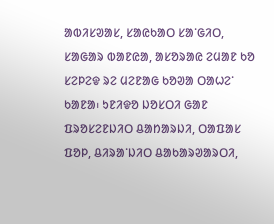ᱟᱵᱤᱥᱣᱟᱥ, ᱥᱟᱭᱠᱟᱛ ᱥᱟᱸᱜᱤᱛ, ᱥᱟᱜᱟᱨ ᱵᱟᱱᱭᱟ, ᱟᱥᱚᱨᱟᱭ ᱮᱢᱟᱱ ᱠᱚ ᱥᱮᱞᱮᱫ ᱨᱮ ᱢᱮᱱᱟᱜ ᱠᱚᱣᱟ ᱛᱟᱦᱮᱸ ᱠᱟᱱᱟ᱾ ᱩᱱᱤᱫᱚ ᱡᱚᱥᱛᱤ ᱜᱟᱱ ᱯᱨᱚᱥᱮᱱᱡᱤᱛ ᱪᱟᱴᱟᱨᱡᱤ, ᱛᱟᱯᱟᱥ ᱯᱚᱞ, ᱪᱤᱨᱟᱸᱡᱤᱛ ᱪᱟᱠᱟᱨᱣᱟᱨᱛᱤ,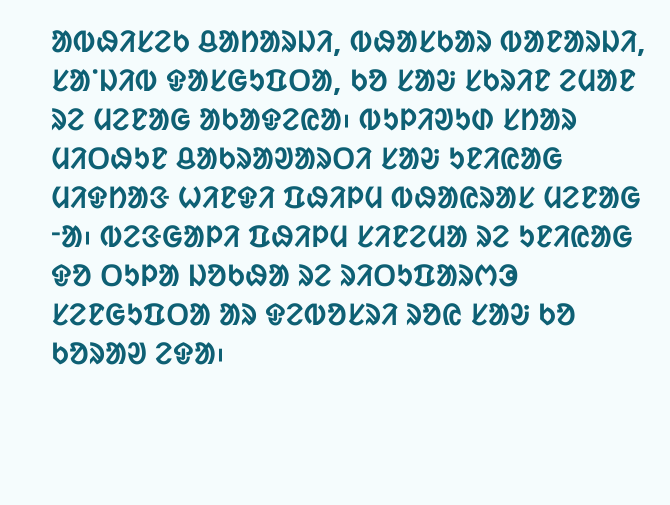ᱟᱵᱷᱤᱥᱮᱠ ᱪᱟᱴᱟᱨᱡᱤ, ᱵᱷᱟᱥᱠᱟᱨ ᱵᱟᱱᱟᱨᱡᱤ, ᱥᱟᱸᱡᱤᱵ ᱫᱟᱥᱜᱩᱯᱛᱟ, ᱠᱚ ᱥᱟᱶ ᱥᱠᱨᱤᱱ ᱮᱢᱟᱱ ᱨᱮ ᱢᱮᱱᱟᱜ ᱟᱠᱟᱫᱮᱭᱟ᱾ ᱵᱩᱞᱤᱣᱩᱰ ᱥᱴᱟᱨ ᱢᱤᱛᱷᱩᱱ ᱪᱟᱠᱨᱟᱣᱟᱨᱛᱤ ᱥᱟᱶ ᱩᱱᱤᱭᱟᱜ ᱢᱤᱫᱴᱟᱝ ᱦᱤᱱᱫᱤ ᱯᱷᱤᱞᱢ ᱵᱷᱟᱭᱨᱟᱥ ᱢᱮᱱᱟᱜ ᱼᱟ᱾ ᱵᱮᱝᱜᱟᱞᱤ ᱯᱷᱤᱞᱢ ᱥᱤᱱᱮᱢᱟ ᱨᱮ ᱩᱱᱤᱭᱟᱜ ᱫᱚ ᱛᱩᱞᱟ ᱡᱚᱠᱷᱟ ᱨᱮ ᱨᱤᱛᱩᱯᱟᱨᱬᱳ ᱥᱮᱱᱜᱩᱯᱛᱟ ᱟᱨ ᱫᱮᱵᱚᱥᱨᱤ ᱨᱚᱭ ᱥᱟᱶ ᱠᱚ ᱠᱚᱨᱟᱣ ᱮᱫᱟ᱾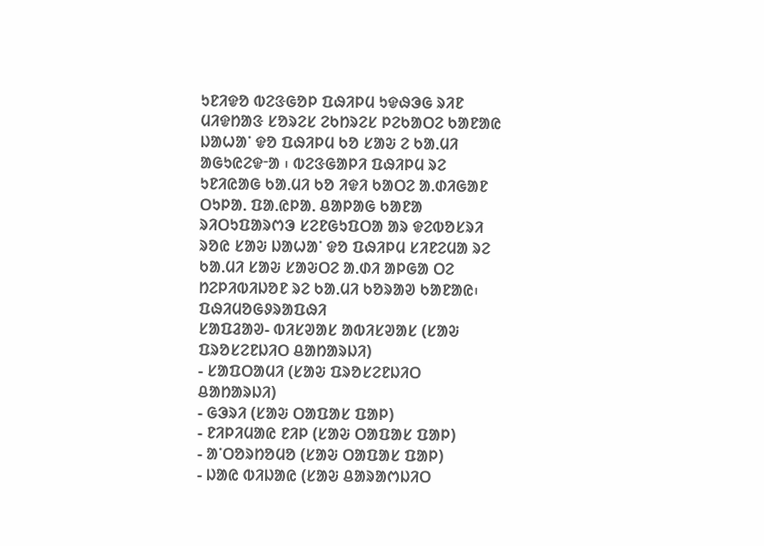ᱩᱱᱤᱫᱚ ᱵᱮᱝᱜᱚᱞ ᱯᱷᱤᱞᱢ ᱩᱫᱷᱳᱜ ᱨᱤᱱ ᱢᱤᱫᱴᱟᱝ ᱥᱚᱨᱮᱥ ᱮᱠᱴᱨᱮᱥ ᱞᱮᱠᱟᱛᱮ ᱠᱟᱱᱟᱭ ᱡᱟᱦᱟᱸ ᱫᱚ ᱯᱷᱤᱞᱢ ᱠᱚ ᱥᱟᱶ ᱮ ᱠᱟᱹᱢᱤ ᱟᱜᱩᱭᱮᱫᱼᱟ ᱾ ᱵᱮᱝᱜᱟᱞᱤ ᱯᱷᱤᱞᱢ ᱨᱮ ᱩᱱᱤᱭᱟᱜ ᱠᱟᱹᱢᱤ ᱠᱚ ᱤᱫᱤ ᱠᱟᱛᱮ ᱟᱹᱰᱤᱜᱟᱱ ᱛᱩᱞᱟᱹ ᱯᱟᱹᱭᱞᱟᱹ ᱪᱟᱞᱟᱜ ᱠᱟᱱᱟ ᱨᱤᱛᱩᱯᱟᱨᱬᱳ ᱥᱮᱱᱜᱩᱯᱛᱟ ᱟᱨ ᱫᱮᱵᱚᱥᱨᱤ ᱨᱚᱭ ᱥᱟᱶ ᱡᱟᱦᱟᱸ ᱫᱚ ᱯᱷᱤᱞᱢ ᱥᱤᱱᱮᱢᱟ ᱨᱮ ᱠᱟᱹᱢᱤ ᱥᱟᱶ ᱥᱟᱶᱛᱮ ᱟᱹᱰᱤ ᱟᱞᱜᱟ ᱛᱮ ᱴᱮᱞᱤᱵᱤᱡᱚᱱ ᱨᱮ ᱠᱟᱹᱢᱤ ᱠᱚᱨᱟᱣ ᱠᱟᱱᱟᱭ᱾
ᱯᱷᱤᱢᱚᱜᱽᱨᱟᱯᱷᱤ
ᱥᱟᱯᱲᱟᱣ- ᱵᱤᱥᱣᱟᱥ ᱟᱵᱤᱥᱣᱟᱥ (ᱥᱟᱶ ᱯᱨᱚᱥᱮᱱᱡᱤᱛ ᱪᱟᱴᱟᱨᱡᱤ)
- ᱥᱟᱯᱛᱟᱢᱤ (ᱥᱟᱶ ᱯᱨᱚᱥᱮᱱᱡᱤᱛ ᱪᱟᱴᱟᱨᱡᱤ)
- ᱜᱳᱨᱤ (ᱥᱟᱶ ᱛᱟᱯᱟᱥ ᱯᱟᱞ)
- ᱱᱤᱞᱤᱢᱟᱭ ᱱᱤᱞ (ᱥᱟᱶ ᱛᱟᱯᱟᱥ ᱯᱟᱞ)
- ᱟᱸᱛᱚᱨᱴᱚᱢᱚ (ᱥᱟᱶ ᱛᱟᱯᱟᱥ ᱯᱟᱞ)
- ᱡᱟᱭ ᱵᱤᱡᱟᱭ (ᱥᱟᱶ ᱪᱟᱨᱟᱬᱡᱤᱛ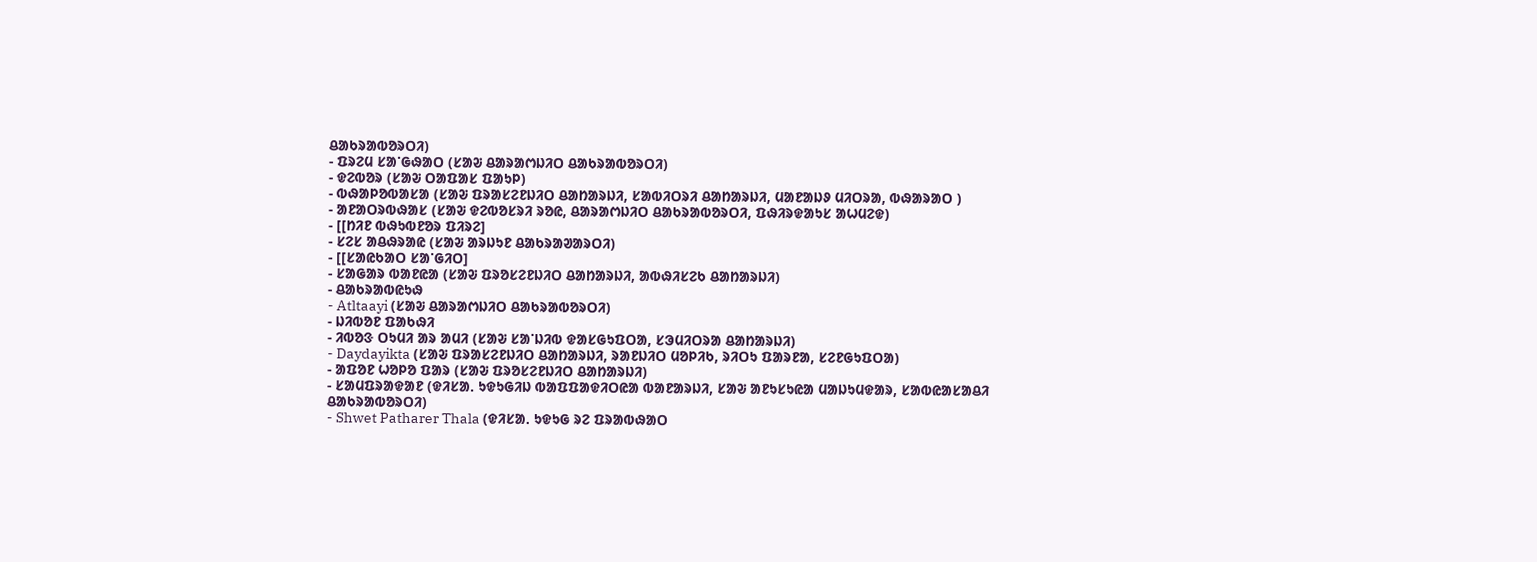ᱪᱟᱠᱨᱟᱵᱚᱨᱛᱤ)
- ᱯᱨᱮᱢ ᱥᱟᱸᱜᱷᱟᱛ (ᱥᱟᱶ ᱪᱟᱨᱟᱬᱡᱤᱛ ᱪᱟᱠᱨᱟᱵᱚᱨᱛᱤ)
- ᱫᱮᱵᱚᱨ (ᱥᱟᱶ ᱛᱟᱯᱟᱥ ᱯᱟᱩᱞ)
- ᱵᱷᱟᱞᱚᱵᱟᱥᱟ (ᱥᱟᱶ ᱯᱨᱟᱥᱮᱱᱡᱤᱛ ᱪᱟᱴᱟᱨᱡᱤ, ᱥᱟᱵᱤᱛᱨᱤ ᱪᱟᱴᱟᱨᱡᱤ, ᱢᱟᱱᱟᱡᱽ ᱢᱤᱛᱨᱟ, ᱵᱷᱟᱨᱟᱛ )
- ᱟᱱᱟᱛᱨᱵᱷᱟᱥ (ᱥᱟᱶ ᱫᱮᱵᱚᱥᱨᱤ ᱨᱚᱭ, ᱪᱟᱨᱟᱬᱡᱤᱛ ᱪᱟᱠᱨᱟᱵᱚᱨᱛᱤ, ᱯᱷᱤᱨᱫᱟᱩᱥ ᱟᱦᱢᱮᱫ)
- [[ᱴᱤᱱ ᱵᱷᱩᱵᱱᱚᱨ ᱯᱤᱨᱮ]
- ᱥᱮᱥ ᱟᱪᱷᱨᱟᱭ (ᱥᱟᱶ ᱟᱨᱡᱩᱱ ᱪᱟᱠᱨᱟᱣᱟᱨᱛᱤ)
- [[ᱥᱟᱭᱠᱟᱛ ᱥᱟᱸᱜᱤᱛ]
- ᱥᱟᱜᱟᱨ ᱵᱟᱱᱭᱟ (ᱥᱟᱶ ᱯᱨᱚᱥᱮᱱᱡᱤᱛ ᱪᱟᱴᱟᱨᱡᱤ, ᱟᱵᱷᱤᱥᱮᱠ ᱪᱟᱴᱟᱨᱡᱤ)
- ᱪᱟᱠᱨᱟᱵᱭᱩᱷ
- Atltaayi (ᱥᱟᱶ ᱪᱟᱨᱟᱬᱡᱤᱛ ᱪᱟᱠᱨᱟᱵᱚᱨᱛᱤ)
- ᱡᱤᱵᱚᱱ ᱯᱟᱠᱷᱤ
- ᱤᱵᱚᱝ ᱛᱩᱢᱤ ᱟᱨ ᱟᱢᱤ (ᱥᱟᱶ ᱥᱟᱸᱡᱤᱵ ᱫᱟᱥᱜᱩᱯᱛᱟ, ᱥᱳᱢᱤᱛᱨᱟ ᱪᱟᱴᱟᱨᱡᱤ)
- Daydayikta (ᱥᱟᱶ ᱯᱨᱟᱥᱮᱱᱡᱤᱛ ᱪᱟᱴᱟᱨᱡᱤ, ᱨᱟᱱᱡᱤᱛ ᱢᱚᱞᱤᱠ, ᱨᱤᱛᱩ ᱯᱟᱨᱱᱟ, ᱥᱮᱱᱜᱩᱯᱛᱟ)
- ᱟᱯᱚᱱ ᱦᱚᱞᱚ ᱯᱟᱨ (ᱥᱟᱶ ᱯᱨᱚᱥᱮᱱᱡᱤᱛ ᱪᱟᱴᱟᱨᱡᱤ)
- ᱥᱟᱢᱯᱨᱟᱫᱟᱱ (ᱫᱤᱥᱟᱹ ᱩᱫᱩᱜᱤᱡ ᱵᱟᱯᱯᱟᱫᱤᱛᱭᱟ ᱵᱟᱱᱟᱨᱡᱤ, ᱥᱟᱶ ᱟᱱᱩᱥᱩᱭᱟ ᱢᱟᱡᱩᱢᱫᱟᱨ, ᱥᱟᱵᱭᱟᱥᱟᱪᱤ ᱪᱟᱠᱨᱟᱵᱚᱨᱛᱤ)
- Shwet Patharer Thala (ᱫᱤᱥᱟᱹ ᱩᱫᱩᱜ ᱨᱮ ᱯᱨᱟᱵᱷᱟᱛ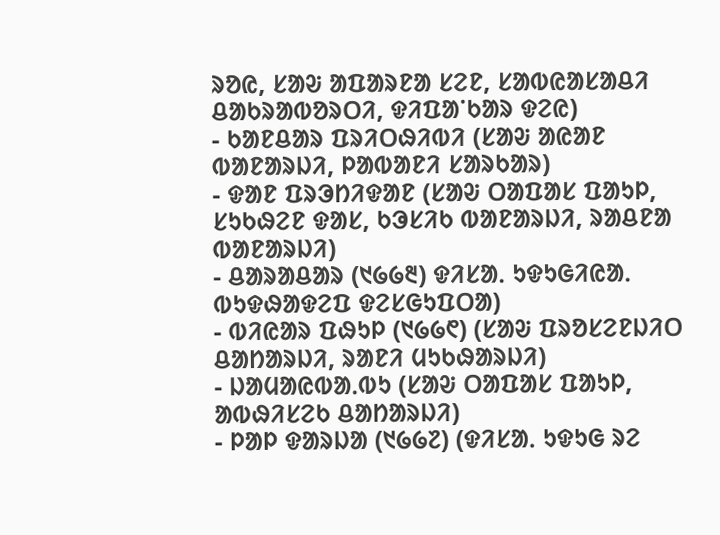ᱨᱚᱭ, ᱥᱟᱶ ᱟᱯᱟᱨᱱᱟ ᱥᱮᱱ, ᱥᱟᱵᱭᱟᱥᱟᱪᱤ ᱪᱟᱠᱨᱟᱵᱚᱨᱛᱤ, ᱫᱤᱯᱟᱸᱠᱟᱨ ᱫᱮᱭ)
- ᱠᱟᱱᱪᱟᱨ ᱯᱨᱤᱛᱷᱤᱵᱤ (ᱥᱟᱶ ᱟᱭᱟᱱ ᱵᱟᱱᱟᱨᱡᱤ, ᱞᱟᱵᱟᱱᱤ ᱥᱟᱨᱠᱟᱨ)
- ᱫᱟᱱ ᱯᱨᱳᱴᱤᱫᱟᱱ (ᱥᱟᱶ ᱛᱟᱯᱟᱥ ᱯᱟᱩᱞ, ᱥᱩᱠᱷᱮᱱ ᱫᱟᱥ, ᱠᱳᱥᱤᱠ ᱵᱟᱱᱟᱨᱡᱤ, ᱨᱟᱪᱱᱟ ᱵᱟᱱᱟᱨᱡᱤ)
- ᱪᱟᱨᱟᱪᱟᱨ (᱑᱙᱙᱓) ᱫᱤᱥᱟᱹ ᱩᱫᱩᱜᱤᱭᱟᱹ ᱵᱩᱫᱷᱟᱫᱮᱯ ᱫᱮᱥᱜᱩᱯᱛᱟ)
- ᱵᱤᱭᱟᱨ ᱯᱷᱩᱞ (᱑᱙᱙᱖) (ᱥᱟᱶ ᱯᱨᱚᱥᱮᱱᱡᱤᱛ ᱪᱟᱴᱟᱨᱡᱤ, ᱨᱟᱱᱤ ᱢᱩᱠᱷᱟᱨᱡᱤ)
- ᱡᱟᱢᱟᱭᱵᱟᱹᱵᱩ (ᱥᱟᱶ ᱛᱟᱯᱟᱥ ᱯᱟᱩᱞ, ᱟᱵᱷᱤᱥᱮᱠ ᱪᱟᱴᱟᱨᱡᱤ)
- ᱞᱟᱞ ᱫᱟᱨᱡᱟ (᱑᱙᱙᱗) (ᱫᱤᱥᱟᱹ ᱩᱫᱩᱜ ᱨᱮ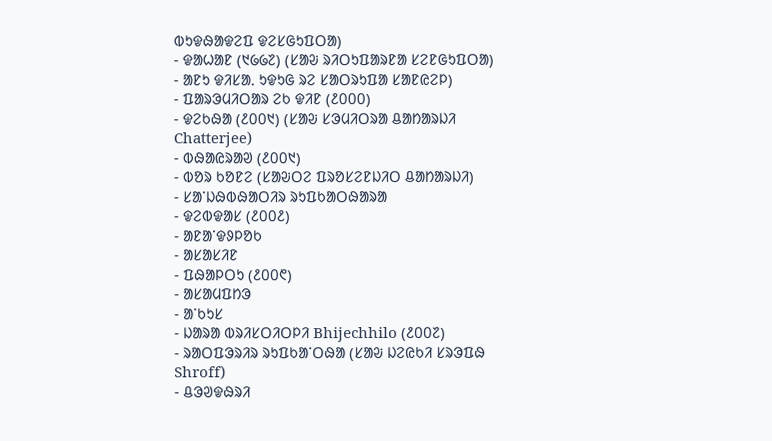ᱵᱩᱫᱷᱟᱫᱮᱯ ᱫᱮᱥᱜᱩᱯᱛᱟ)
- ᱫᱟᱦᱟᱱ (᱑᱙᱙᱗) (ᱥᱟᱶ ᱨᱤᱛᱩᱯᱟᱨᱱᱟ ᱥᱮᱱᱜᱩᱯᱛᱟ)
- ᱟᱱᱩ ᱫᱤᱥᱟᱹ ᱩᱫᱩᱜ ᱨᱮ ᱥᱟᱛᱨᱩᱯᱟ ᱥᱟᱱᱭᱮᱞ)
- ᱯᱟᱨᱳᱢᱤᱛᱟᱨ ᱮᱠ ᱫᱤᱱ (᱒᱐᱐᱐)
- ᱫᱮᱠᱷᱟ (᱒᱐᱐᱑) (ᱥᱟᱶ ᱥᱳᱢᱤᱛᱨᱟ ᱪᱟᱴᱟᱨᱡᱤ Chatterjee)
- ᱵᱷᱟᱭᱨᱟᱣ (᱒᱐᱐᱑)
- ᱵᱚᱨ ᱠᱚᱱᱮ (ᱥᱟᱶᱛᱮ ᱯᱨᱚᱥᱮᱱᱡᱤᱛ ᱪᱟᱴᱟᱨᱡᱤ)
- ᱥᱟᱸᱡᱷᱵᱷᱟᱛᱤᱨ ᱨᱩᱯᱠᱟᱛᱷᱟᱨᱟ
- ᱫᱮᱵᱫᱟᱥ (᱒᱐᱐᱒)
- ᱟᱱᱟᱸᱫᱽᱞᱚᱠ
- ᱟᱥᱟᱥᱤᱱ
- ᱯᱷᱟᱞᱛᱩ (᱒᱐᱐᱖)
- ᱟᱥᱟᱢᱯᱴᱳ
- ᱟᱸᱠᱩᱥ
- ᱡᱟᱨᱟ ᱵᱨᱤᱥᱛᱤᱛᱞᱤ Bhijechhilo (᱒᱐᱐᱗)
- ᱨᱟᱛᱯᱳᱨᱤᱨ ᱨᱩᱯᱠᱟᱸᱛᱷᱟ (ᱥᱟᱶ ᱡᱮᱭᱠᱤ ᱥᱨᱳᱯᱷ Shroff)
- ᱪᱳᱣᱫᱷᱨᱤ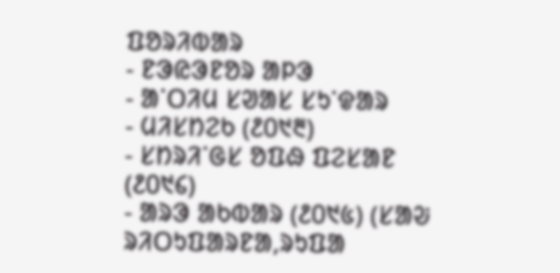ᱯᱚᱨᱤᱵᱟᱨ
- ᱱᱳᱭᱳᱱᱚᱨ ᱟᱞᱳ
- ᱟᱸᱛᱤᱢ ᱥᱣᱟᱥ ᱥᱩᱸᱫᱟᱨ
- ᱢᱤᱥᱴᱮᱠ (᱒᱐᱑᱓)
- ᱥᱴᱨᱤᱸᱜᱥ ᱚᱯᱷ ᱯᱮᱥᱟᱱ (᱒᱐᱑᱔)
- ᱟᱨᱳ ᱟᱠᱵᱟᱨ (᱒᱐᱑᱕) (ᱥᱟᱶ ᱨᱤᱛᱩᱯᱟᱨᱱᱟ,ᱨᱩᱯᱟ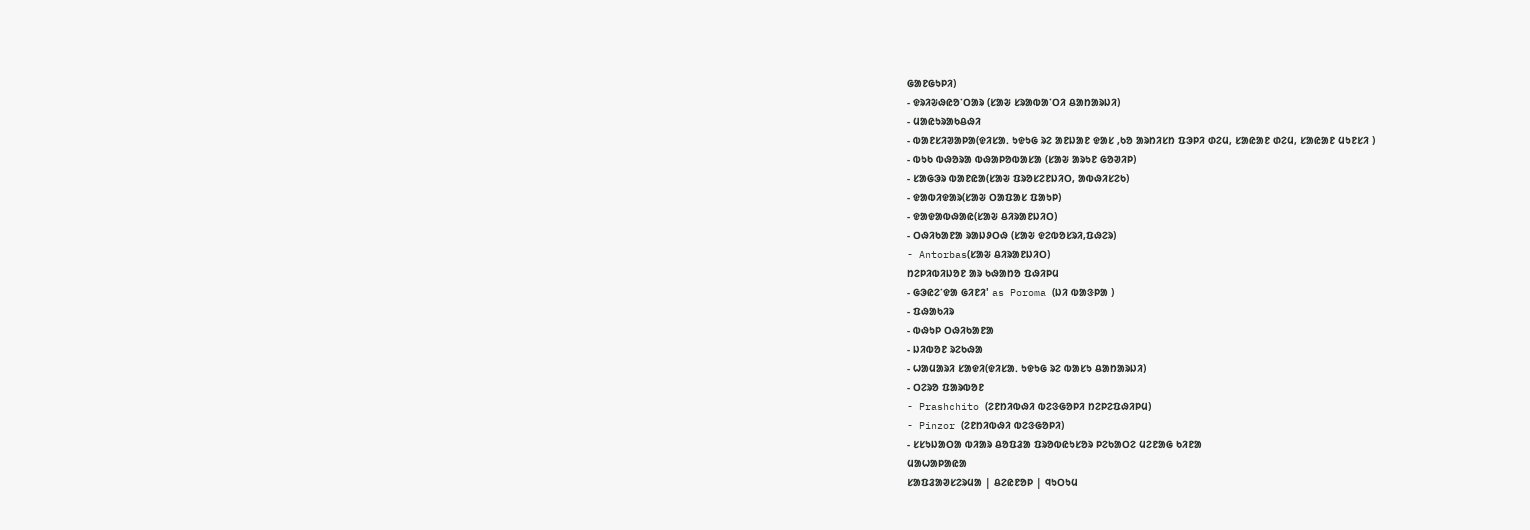ᱜᱟᱱᱜᱩᱞᱤ)
- ᱫᱨᱤᱶᱷᱭᱚᱸᱛᱟᱨ (ᱥᱟᱶ ᱥᱨᱟᱵᱟᱸᱛᱤ ᱪᱟᱴᱟᱨᱡᱤ)
- ᱢᱟᱭᱩᱨᱟᱠᱪᱷᱤ
- ᱵᱟᱱᱥᱤᱣᱟᱞᱟ(ᱫᱤᱥᱟᱹ ᱩᱫᱩᱜ ᱨᱮ ᱟᱱᱡᱟᱱ ᱫᱟᱥ ,ᱠᱚ ᱟᱨᱴᱤᱥᱴ ᱯᱳᱞᱤ ᱰᱮᱢ, ᱥᱟᱭᱟᱱ ᱰᱮᱢ, ᱥᱟᱭᱟᱱ ᱢᱩᱱᱥᱤ )
- ᱵᱩᱠ ᱵᱷᱚᱨᱟ ᱵᱷᱟᱞᱚᱵᱟᱥᱟ (ᱥᱟᱶ ᱟᱨᱩᱱ ᱜᱚᱣᱤᱞ)
- ᱥᱟᱜᱳᱨ ᱵᱟᱱᱭᱟ(ᱥᱟᱶ ᱯᱨᱚᱥᱮᱱᱡᱤᱛ, ᱟᱵᱷᱤᱥᱮᱠ)
- ᱫᱟᱵᱤᱫᱟᱨ(ᱥᱟᱶ ᱛᱟᱯᱟᱥ ᱯᱟᱩᱞ)
- ᱫᱟᱫᱟᱵᱷᱟᱭ(ᱥᱟᱶ ᱪᱤᱨᱟᱱᱡᱤᱛ)
- ᱛᱷᱤᱠᱟᱱᱟ ᱨᱟᱡᱽᱛᱷ (ᱥᱟᱶ ᱫᱮᱵᱚᱥᱨᱤ,ᱯᱷᱮᱨ)
- Antorbas(ᱥᱟᱶ ᱪᱤᱨᱟᱱᱡᱤᱛ)
ᱴᱮᱞᱤᱵᱤᱡᱚᱱ ᱟᱨ ᱠᱷᱟᱴᱚ ᱯᱷᱤᱞᱢ
- ᱜᱳᱭᱮᱸᱫᱟ ᱜᱤᱱᱤ' as Poroma (ᱡᱤ ᱵᱟᱝᱞᱟ )
- ᱯᱷᱟᱠᱤᱨ
- ᱵᱷᱩᱞ ᱛᱷᱤᱠᱟᱱᱟ
- ᱡᱤᱵᱚᱱ ᱨᱮᱠᱷᱟ
- ᱦᱟᱢᱟᱨᱤ ᱥᱟᱫᱤ(ᱫᱤᱥᱟᱹ ᱩᱫᱩᱜ ᱨᱮ ᱵᱟᱥᱩ ᱪᱟᱴᱟᱨᱡᱤ)
- ᱛᱮᱨᱚ ᱯᱟᱨᱵᱚᱱ
- Prashchito (ᱮᱱᱴᱤᱵᱷᱤ ᱵᱮᱝᱜᱚᱞᱤ ᱴᱮᱞᱮᱯᱷᱤᱞᱢ)
- Pinzor (ᱮᱱᱴᱤᱵᱷᱤ ᱵᱮᱝᱜᱚᱞᱤ)
- ᱥᱥᱩᱡᱟᱛᱟ ᱵᱤᱟᱨ ᱪᱚᱯᱲᱟ ᱯᱨᱚᱵᱭᱩᱥᱚᱨ ᱞᱮᱠᱟᱛᱮ ᱢᱮᱱᱟᱜ ᱠᱤᱱᱟ
ᱢᱟᱦᱟᱞᱟᱭᱟ
ᱥᱟᱯᱲᱟᱣᱥᱮᱨᱢᱟ | ᱪᱮᱭᱱᱚᱞ | ᱧᱩᱛᱩᱢ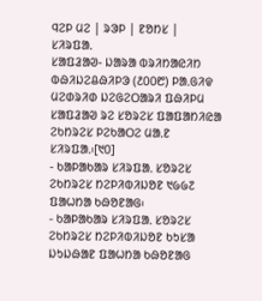ᱧᱮᱞ ᱢᱮ | ᱨᱳᱞ | ᱱᱚᱴᱥ |
ᱥᱤᱨᱯᱟᱹ
ᱥᱟᱯᱲᱟᱣ- ᱡᱟᱨᱟ ᱵᱨᱤᱴᱟᱭᱤᱴ ᱵᱷᱤᱡᱮᱪᱷᱤᱞᱳ (᱒᱐᱐᱘) ᱞᱟᱹᱜᱤᱫ ᱢᱮᱰᱨᱤᱰ ᱡᱮᱜᱮᱛᱟᱨᱤ ᱯᱷᱤᱞᱢ ᱥᱟᱯᱲᱟᱣ ᱨᱮ ᱥᱚᱨᱮᱥ ᱯᱟᱯᱟᱴᱤᱭᱟ ᱮᱠᱴᱨᱮᱥ ᱞᱮᱠᱟᱛᱮ ᱢᱟᱹᱱ ᱥᱤᱨᱯᱟᱹ᱾[᱑᱐]
- ᱠᱟᱞᱟᱠᱟᱨ ᱥᱤᱨᱯᱟᱹ ᱥᱚᱨᱮᱥ ᱮᱠᱴᱨᱮᱥ ᱴᱮᱞᱤᱵᱤᱡᱚᱱ ᱑᱙᱙᱗ ᱯᱟᱦᱴᱟ ᱠᱷᱚᱱᱟᱜ᱾
- ᱠᱟᱞᱟᱠᱟᱨ ᱥᱤᱨᱯᱟᱹ ᱥᱚᱨᱮᱥ ᱮᱠᱴᱨᱮᱥ ᱴᱮᱞᱤᱵᱤᱡᱚᱱ ᱠᱩᱥᱟ ᱡᱩᱡᱷᱟᱱ ᱯᱟᱦᱴᱟ ᱠᱷᱚᱱᱟᱜ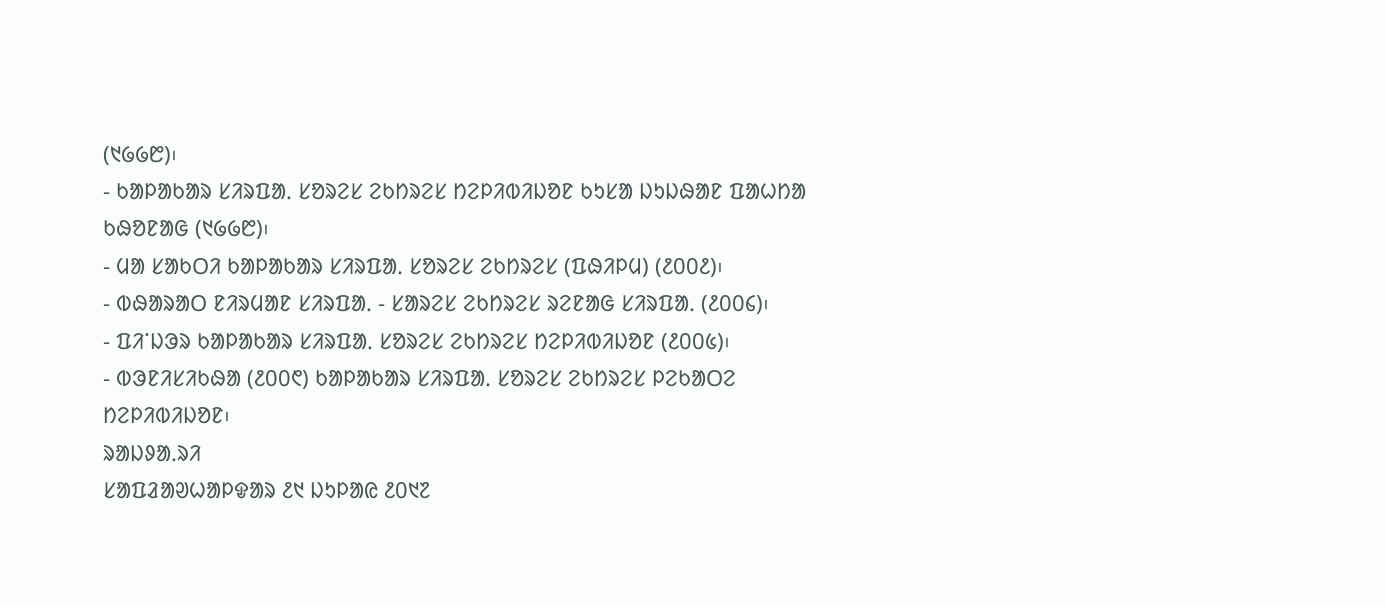(᱑᱙᱙᱘)᱾
- ᱠᱟᱞᱟᱠᱟᱨ ᱥᱤᱨᱯᱟᱹ ᱥᱚᱨᱮᱥ ᱮᱠᱴᱨᱮᱥ ᱴᱮᱞᱤᱵᱤᱡᱚᱱ ᱠᱩᱥᱟ ᱡᱩᱡᱷᱟᱱ ᱯᱟᱦᱴᱟ ᱠᱷᱚᱱᱟᱜ (᱑᱙᱙᱘)᱾
- ᱢᱟ ᱥᱟᱠᱛᱤ ᱠᱟᱞᱟᱠᱟᱨ ᱥᱤᱨᱯᱟᱹ ᱥᱚᱨᱮᱥ ᱮᱠᱴᱨᱮᱥ (ᱯᱷᱤᱞᱢ) (᱒᱐᱐᱒)᱾
- ᱵᱷᱟᱨᱟᱛ ᱱᱤᱨᱢᱟᱱ ᱥᱤᱨᱯᱟᱹ - ᱥᱟᱨᱮᱥ ᱮᱠᱴᱨᱮᱥ ᱨᱮᱱᱟᱜ ᱥᱤᱨᱯᱟᱹ (᱒᱐᱐᱔)᱾
- ᱯᱤᱸᱡᱳᱨ ᱠᱟᱞᱟᱠᱟᱨ ᱥᱤᱨᱯᱟᱹ ᱥᱚᱨᱮᱥ ᱮᱠᱴᱨᱮᱥ ᱴᱮᱞᱤᱵᱤᱡᱚᱱ (᱒᱐᱐᱕)᱾
- ᱵᱳᱱᱤᱥᱤᱠᱷᱟ (᱒᱐᱐᱖) ᱠᱟᱞᱟᱠᱟᱨ ᱥᱤᱨᱯᱟᱹ ᱥᱚᱨᱮᱥ ᱮᱠᱴᱨᱮᱥ ᱞᱮᱠᱟᱛᱮ ᱴᱮᱞᱤᱵᱤᱡᱚᱱ᱾
ᱨᱟᱡᱽᱟᱹᱨᱤ
ᱥᱟᱯᱲᱟᱣᱦᱟᱞᱫᱟᱨ ᱒᱑ ᱡᱩᱞᱟᱭ ᱒᱐᱑᱗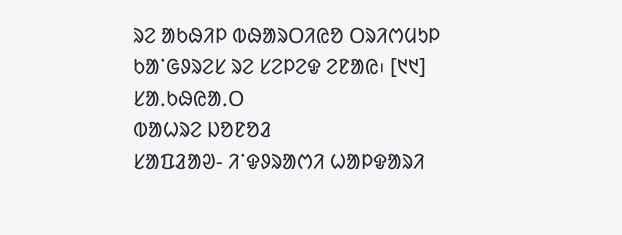ᱨᱮ ᱟᱠᱷᱤᱞ ᱵᱷᱟᱨᱛᱤᱭᱚ ᱛᱨᱤᱬᱢᱩᱞ ᱠᱟᱸᱜᱽᱨᱮᱥ ᱨᱮ ᱥᱮᱞᱮᱫ ᱮᱱᱟᱭ᱾ [᱑᱑]
ᱥᱟᱹᱠᱷᱭᱟᱹᱛ
ᱵᱟᱦᱨᱮ ᱡᱚᱱᱚᱲ
ᱥᱟᱯᱲᱟᱣ- ᱤᱸᱫᱽᱨᱟᱬᱤ ᱦᱟᱞᱫᱟᱨᱤ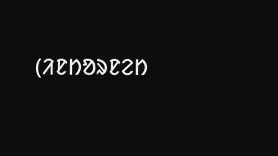(ᱤᱱᱴᱚᱨᱱᱮᱴ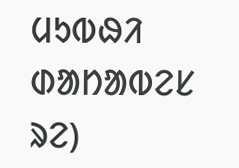ᱢᱩᱵᱷᱤ ᱰᱟᱴᱟᱵᱮᱥ ᱨᱮ)